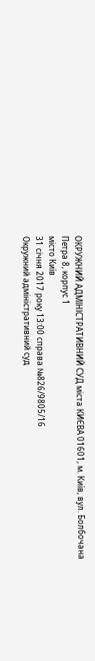ОКРУЖНИЙ АДМІНІСТРАТИВНИЙ СУД міста КИЄВА 01601, м. Київ, вул. Болбочана Петра 8, корпус 1
місто Київ
31 січня 2017 року 13:00 справа №826/9805/16
Окружний адміністративний суд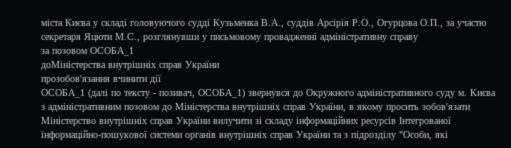міста Києва у складі головуючого судді Кузьменка В.А., суддів Арсірія Р.О., Огурцова О.П., за участю секретаря Яцюти М.С., розглянувши у письмовому провадженні адміністративну справу
за позовом ОСОБА_1
доМіністерства внутрішніх справ України
прозобов'язання вчинити дії
ОСОБА_1 (далі по тексту - позивач, ОСОБА_1) звернувся до Окружного адміністративного суду м. Києва з адміністративним позовом до Міністерства внутрішніх справ України, в якому просить зобов'язати Міністерство внутрішніх справ України вилучити зі складу інформаційних ресурсів Інтегрованої інформаційно-пошукової системи органів внутрішніх справ України та з підрозділу "Особи, які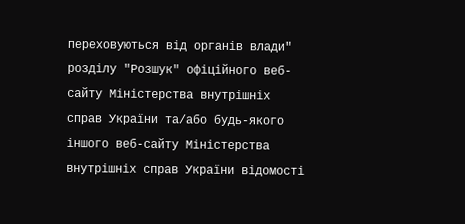переховуються від органів влади" розділу "Розшук" офіційного веб-сайту Міністерства внутрішніх справ України та/або будь-якого іншого веб-сайту Міністерства внутрішніх справ України відомості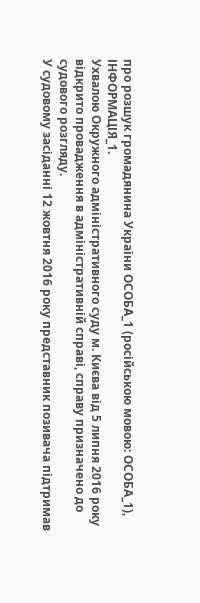про розшук громадянина України ОСОБА_1 (російською мовою: ОСОБА_1), ІНФОРМАЦІЯ_1.
Ухвалою Окружного адміністративного суду м. Києва від 5 липня 2016 року відкрито провадження в адміністративній справі, справу призначено до судового розгляду.
У судовому засіданні 12 жовтня 2016 року представник позивача підтримав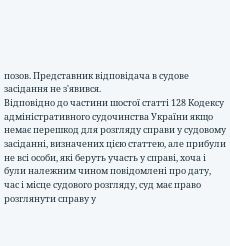позов. Представник відповідача в судове засідання не з'явився.
Відповідно до частини шостої статті 128 Кодексу адміністративного судочинства України якщо немає перешкод для розгляду справи у судовому засіданні, визначених цією статтею, але прибули не всі особи, які беруть участь у справі, хоча і були належним чином повідомлені про дату, час і місце судового розгляду, суд має право розглянути справу у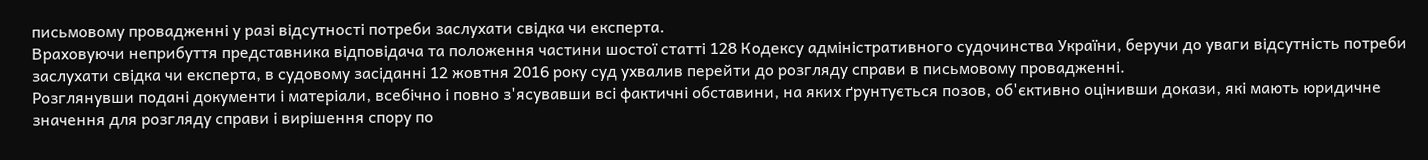письмовому провадженні у разі відсутності потреби заслухати свідка чи експерта.
Враховуючи неприбуття представника відповідача та положення частини шостої статті 128 Кодексу адміністративного судочинства України, беручи до уваги відсутність потреби заслухати свідка чи експерта, в судовому засіданні 12 жовтня 2016 року суд ухвалив перейти до розгляду справи в письмовому провадженні.
Розглянувши подані документи і матеріали, всебічно і повно з'ясувавши всі фактичні обставини, на яких ґрунтується позов, об'єктивно оцінивши докази, які мають юридичне значення для розгляду справи і вирішення спору по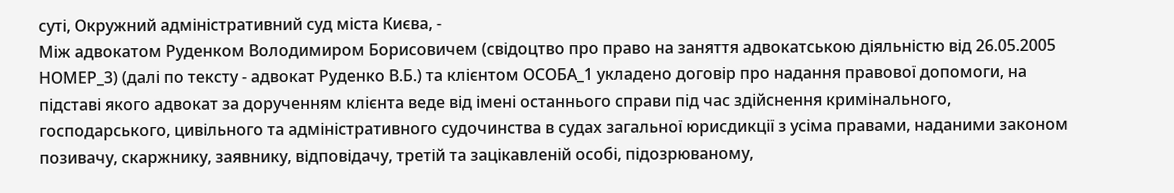суті, Окружний адміністративний суд міста Києва, -
Між адвокатом Руденком Володимиром Борисовичем (свідоцтво про право на заняття адвокатською діяльністю від 26.05.2005 НОМЕР_3) (далі по тексту - адвокат Руденко В.Б.) та клієнтом ОСОБА_1 укладено договір про надання правової допомоги, на підставі якого адвокат за дорученням клієнта веде від імені останнього справи під час здійснення кримінального, господарського, цивільного та адміністративного судочинства в судах загальної юрисдикції з усіма правами, наданими законом позивачу, скаржнику, заявнику, відповідачу, третій та зацікавленій особі, підозрюваному,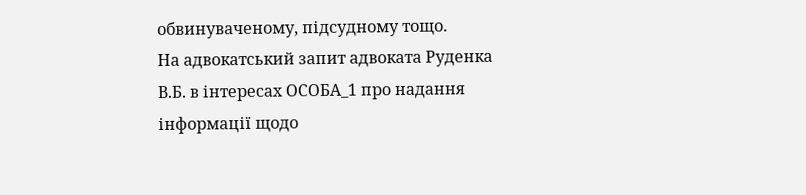обвинуваченому, підсудному тощо.
На адвокатський запит адвоката Руденка В.Б. в інтересах ОСОБА_1 про надання інформації щодо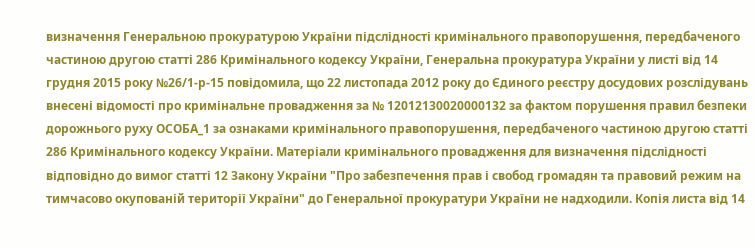визначення Генеральною прокуратурою України підслідності кримінального правопорушення, передбаченого частиною другою статті 286 Кримінального кодексу України, Генеральна прокуратура України у листі від 14 грудня 2015 року №26/1-р-15 повідомила, що 22 листопада 2012 року до Єдиного реєстру досудових розслідувань внесені відомості про кримінальне провадження за № 12012130020000132 за фактом порушення правил безпеки дорожнього руху ОСОБА_1 за ознаками кримінального правопорушення, передбаченого частиною другою статті 286 Кримінального кодексу України. Матеріали кримінального провадження для визначення підслідності відповідно до вимог статті 12 Закону України "Про забезпечення прав і свобод громадян та правовий режим на тимчасово окупованій території України" до Генеральної прокуратури України не надходили. Копія листа від 14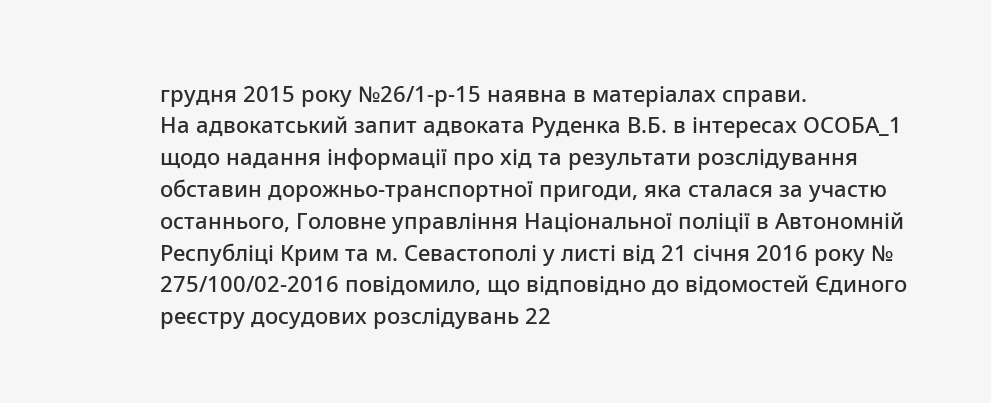грудня 2015 року №26/1-р-15 наявна в матеріалах справи.
На адвокатський запит адвоката Руденка В.Б. в інтересах ОСОБА_1 щодо надання інформації про хід та результати розслідування обставин дорожньо-транспортної пригоди, яка сталася за участю останнього, Головне управління Національної поліції в Автономній Республіці Крим та м. Севастополі у листі від 21 січня 2016 року № 275/100/02-2016 повідомило, що відповідно до відомостей Єдиного реєстру досудових розслідувань 22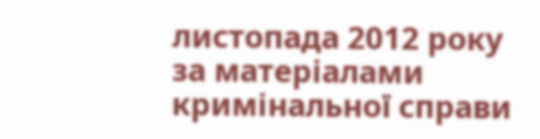листопада 2012 року за матеріалами кримінальної справи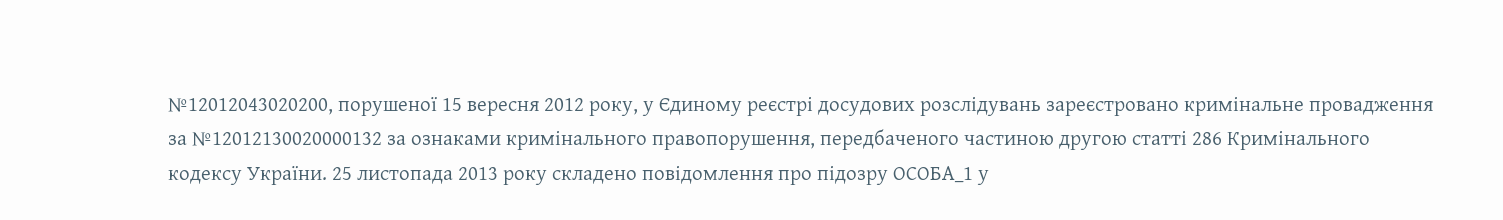№12012043020200, порушеної 15 вересня 2012 року, у Єдиному реєстрі досудових розслідувань зареєстровано кримінальне провадження за №12012130020000132 за ознаками кримінального правопорушення, передбаченого частиною другою статті 286 Кримінального кодексу України. 25 листопада 2013 року складено повідомлення про підозру ОСОБА_1 у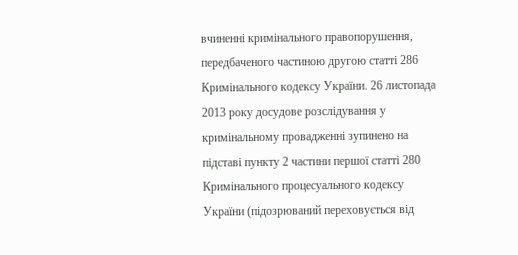вчиненні кримінального правопорушення, передбаченого частиною другою статті 286 Кримінального кодексу України. 26 листопада 2013 року досудове розслідування у кримінальному провадженні зупинено на підставі пункту 2 частини першої статті 280 Кримінального процесуального кодексу України (підозрюваний переховується від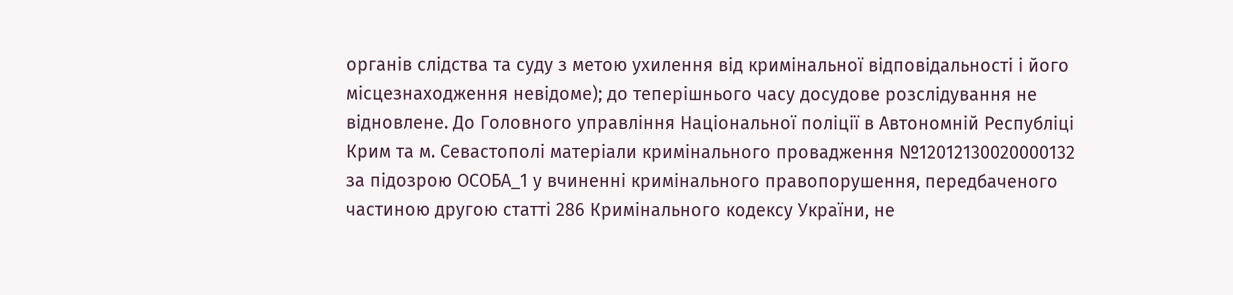органів слідства та суду з метою ухилення від кримінальної відповідальності і його місцезнаходження невідоме); до теперішнього часу досудове розслідування не відновлене. До Головного управління Національної поліції в Автономній Республіці Крим та м. Севастополі матеріали кримінального провадження №12012130020000132 за підозрою ОСОБА_1 у вчиненні кримінального правопорушення, передбаченого частиною другою статті 286 Кримінального кодексу України, не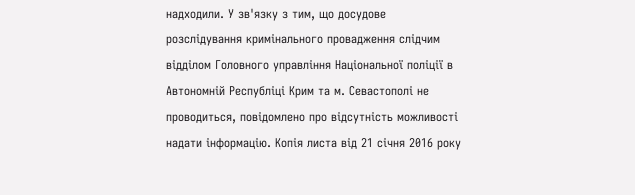надходили. У зв'язку з тим, що досудове розслідування кримінального провадження слідчим відділом Головного управління Національної поліції в Автономній Республіці Крим та м. Севастополі не проводиться, повідомлено про відсутність можливості надати інформацію. Копія листа від 21 січня 2016 року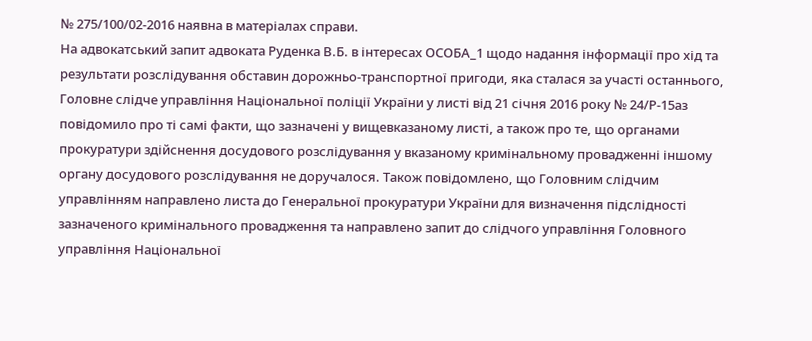№ 275/100/02-2016 наявна в матеріалах справи.
На адвокатський запит адвоката Руденка В.Б. в інтересах ОСОБА_1 щодо надання інформації про хід та результати розслідування обставин дорожньо-транспортної пригоди, яка сталася за участі останнього, Головне слідче управління Національної поліції України у листі від 21 січня 2016 року № 24/Р-15аз повідомило про ті самі факти, що зазначені у вищевказаному листі, а також про те, що органами прокуратури здійснення досудового розслідування у вказаному кримінальному провадженні іншому органу досудового розслідування не доручалося. Також повідомлено, що Головним слідчим управлінням направлено листа до Генеральної прокуратури України для визначення підслідності зазначеного кримінального провадження та направлено запит до слідчого управління Головного управління Національної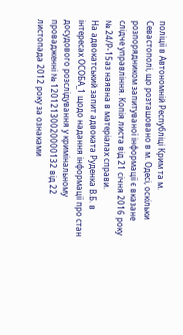поліції в Автономній Республіці Крим та м. Севастополі, що розташовано в м. Одесі, оскільки розпорядником запитуваної інформації є вказане слідче управління. Копія листа від 21 січня 2016 року № 24/Р-15аз наявна в матеріалах справи.
На адвокатський запит адвоката Руденка В.Б. в інтересах ОСОБА_1 щодо надання інформації про стан досудового розслідування у кримінальному провадженні № 12012130020000132 від 22 листопада 2012 року за ознаками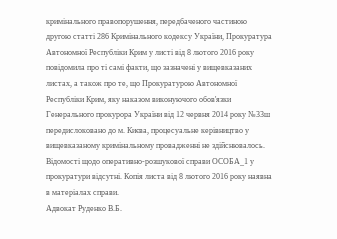кримінального правопорушення, передбаченого частиною другою статті 286 Кримінального кодексу України, Прокуратура Автономної Республіки Крим у листі від 8 лютого 2016 року повідомила про ті самі факти, що зазначені у вищевказаних листах, а також про те, що Прокуратурою Автономної Республіки Крим, яку наказом виконуючого обов'язки Генерального прокурора України від 12 червня 2014 року №33ш передислоковано до м. Києва, процесуальне керівництво у вищевказаному кримінальному провадженні не здійснювалось. Відомості щодо оперативно-розшукової справи ОСОБА_1 у прокуратури відсутні. Копія листа від 8 лютого 2016 року наявна в матеріалах справи.
Адвокат Руденко В.Б.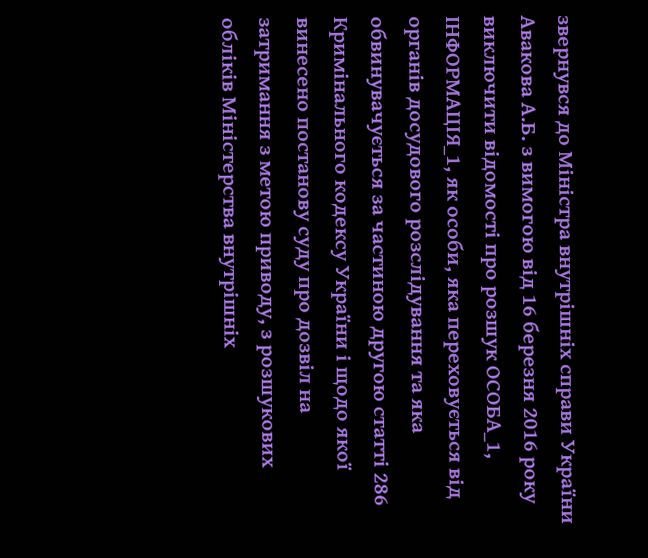звернувся до Міністра внутрішніх справи України Авакова А.Б. з вимогою від 16 березня 2016 року виключити відомості про розшук ОСОБА_1, ІНФОРМАЦІЯ_1, як особи, яка переховується від органів досудового розслідування та яка обвинувачується за частиною другою статті 286 Кримінального кодексу України і щодо якої винесено постанову суду про дозвіл на затримання з метою приводу, з розшукових обліків Міністерства внутрішніх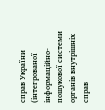справ України (інтегрованої інформаційно-пошукової системи органів внутрішніх справ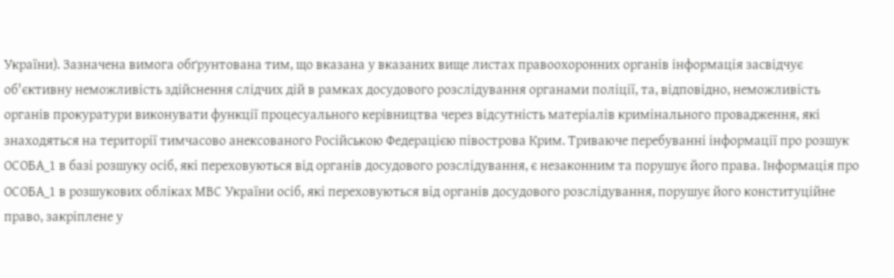України). Зазначена вимога обґрунтована тим, що вказана у вказаних вище листах правоохоронних органів інформація засвідчує об'єктивну неможливість здійснення слідчих дій в рамках досудового розслідування органами поліції, та, відповідно, неможливість органів прокуратури виконувати функції процесуального керівництва через відсутність матеріалів кримінального провадження, які знаходяться на території тимчасово анексованого Російською Федерацією півострова Крим. Триваюче перебуванні інформації про розшук ОСОБА_1 в базі розшуку осіб, які переховуються від органів досудового розслідування, є незаконним та порушує його права. Інформація про ОСОБА_1 в розшукових обліках МВС України осіб, які переховуються від органів досудового розслідування, порушує його конституційне право, закріплене у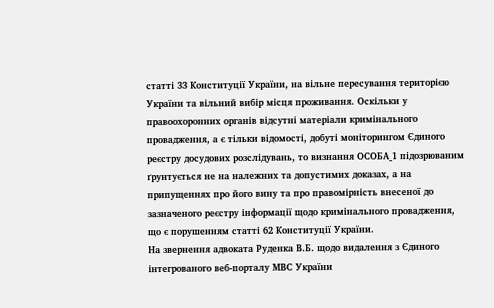статті 33 Конституції України, на вільне пересування територією України та вільний вибір місця проживання. Оскільки у правоохоронних органів відсутні матеріали кримінального провадження, а є тільки відомості, добуті моніторингом Єдиного реєстру досудових розслідувань, то визнання ОСОБА_1 підозрюваним ґрунтується не на належних та допустимих доказах, а на припущеннях про його вину та про правомірність внесеної до зазначеного реєстру інформації щодо кримінального провадження, що є порушенням статті 62 Конституції України.
На звернення адвоката Руденка В.Б. щодо видалення з Єдиного інтегрованого веб-порталу МВС України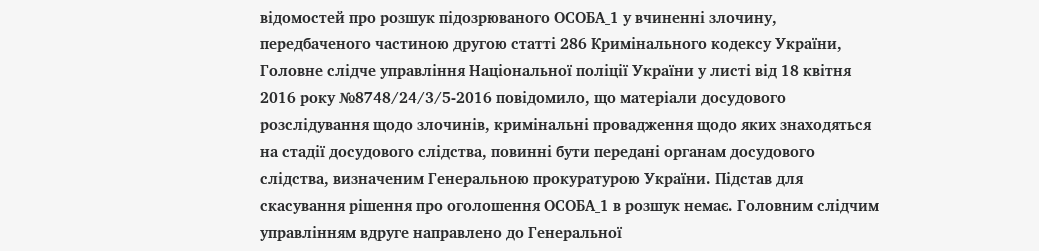відомостей про розшук підозрюваного ОСОБА_1 у вчиненні злочину, передбаченого частиною другою статті 286 Кримінального кодексу України, Головне слідче управління Національної поліції України у листі від 18 квітня 2016 року №8748/24/3/5-2016 повідомило, що матеріали досудового розслідування щодо злочинів, кримінальні провадження щодо яких знаходяться на стадії досудового слідства, повинні бути передані органам досудового слідства, визначеним Генеральною прокуратурою України. Підстав для скасування рішення про оголошення ОСОБА_1 в розшук немає. Головним слідчим управлінням вдруге направлено до Генеральної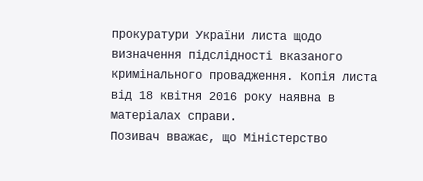прокуратури України листа щодо визначення підслідності вказаного кримінального провадження. Копія листа від 18 квітня 2016 року наявна в матеріалах справи.
Позивач вважає, що Міністерство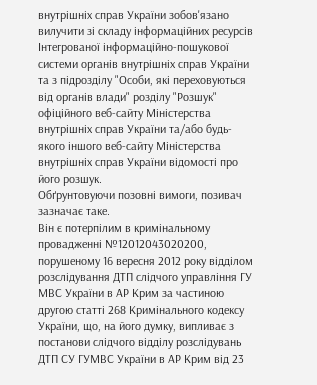внутрішніх справ України зобов'язано вилучити зі складу інформаційних ресурсів Інтегрованої інформаційно-пошукової системи органів внутрішніх справ України та з підрозділу "Особи, які переховуються від органів влади" розділу "Розшук" офіційного веб-сайту Міністерства внутрішніх справ України та/або будь-якого іншого веб-сайту Міністерства внутрішніх справ України відомості про його розшук.
Обґрунтовуючи позовні вимоги, позивач зазначає таке.
Він є потерпілим в кримінальному провадженні №12012043020200, порушеному 16 вересня 2012 року відділом розслідування ДТП слідчого управління ГУ МВС України в АР Крим за частиною другою статті 268 Кримінального кодексу України, що, на його думку, випливає з постанови слідчого відділу розслідувань ДТП СУ ГУМВС України в АР Крим від 23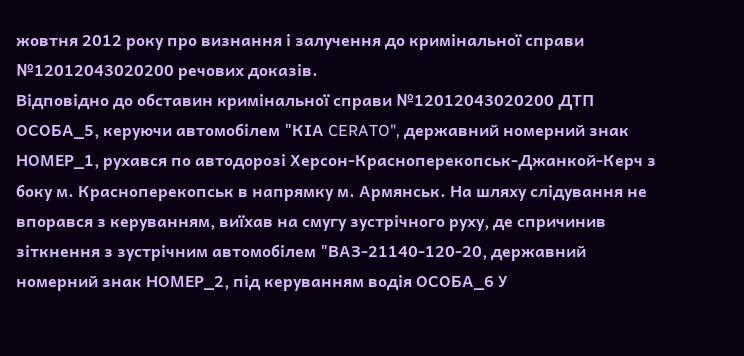жовтня 2012 року про визнання і залучення до кримінальної справи №12012043020200 речових доказів.
Відповідно до обставин кримінальної справи №12012043020200 ДТП ОСОБА_5, керуючи автомобілем "КІА CERATO", державний номерний знак НОМЕР_1, рухався по автодорозі Херсон-Красноперекопськ-Джанкой-Керч з боку м. Красноперекопськ в напрямку м. Армянськ. На шляху слідування не впорався з керуванням, виїхав на смугу зустрічного руху, де спричинив зіткнення з зустрічним автомобілем "ВАЗ-21140-120-20, державний номерний знак НОМЕР_2, під керуванням водія ОСОБА_6 У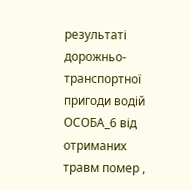результаті дорожньо-транспортної пригоди водій ОСОБА_6 від отриманих травм помер ,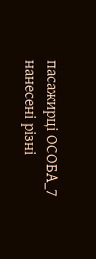пасажирці ОСОБА_7 нанесені різні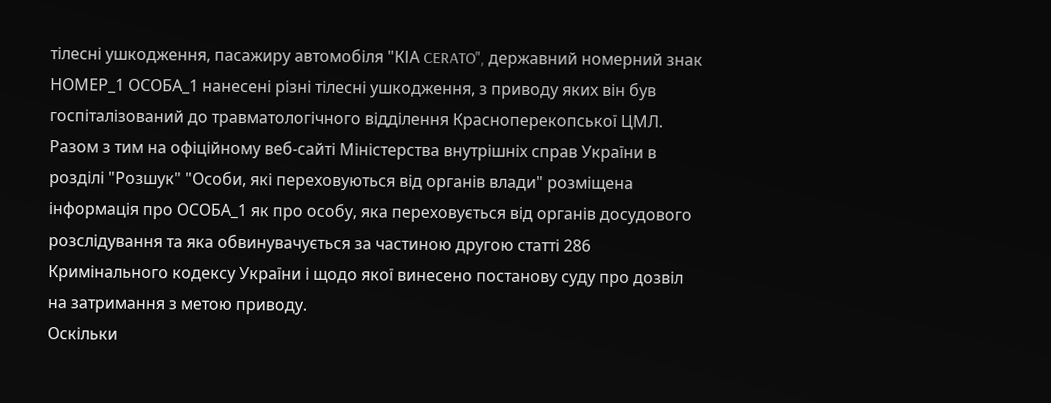тілесні ушкодження, пасажиру автомобіля "КІА CERATO", державний номерний знак НОМЕР_1 ОСОБА_1 нанесені різні тілесні ушкодження, з приводу яких він був госпіталізований до травматологічного відділення Красноперекопської ЦМЛ.
Разом з тим на офіційному веб-сайті Міністерства внутрішніх справ України в розділі "Розшук" "Особи, які переховуються від органів влади" розміщена інформація про ОСОБА_1 як про особу, яка переховується від органів досудового розслідування та яка обвинувачується за частиною другою статті 286 Кримінального кодексу України і щодо якої винесено постанову суду про дозвіл на затримання з метою приводу.
Оскільки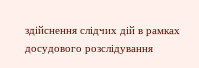здійснення слідчих дій в рамках досудового розслідування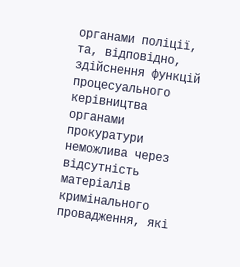органами поліції, та, відповідно, здійснення функцій процесуального керівництва органами прокуратури неможлива через відсутність матеріалів кримінального провадження, які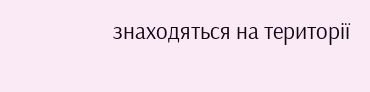знаходяться на території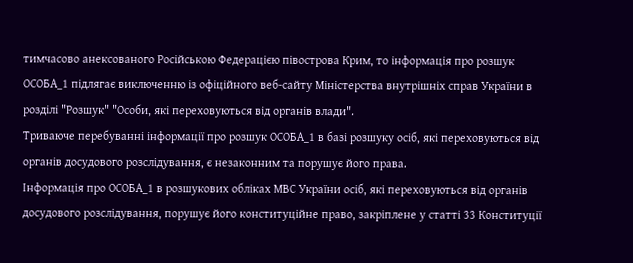тимчасово анексованого Російською Федерацією півострова Крим, то інформація про розшук ОСОБА_1 підлягає виключенню із офіційного веб-сайту Міністерства внутрішніх справ України в розділі "Розшук" "Особи, які переховуються від органів влади".
Триваюче перебуванні інформації про розшук ОСОБА_1 в базі розшуку осіб, які переховуються від органів досудового розслідування, є незаконним та порушує його права.
Інформація про ОСОБА_1 в розшукових обліках МВС України осіб, які переховуються від органів досудового розслідування, порушує його конституційне право, закріплене у статті 33 Конституції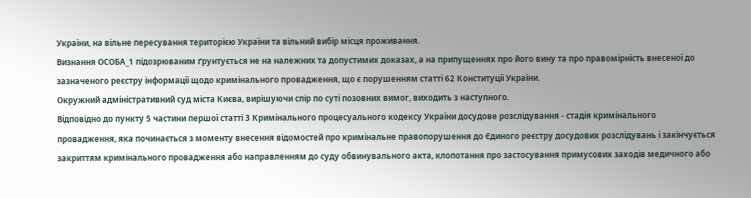України, на вільне пересування територією України та вільний вибір місця проживання.
Визнання ОСОБА_1 підозрюваним ґрунтується не на належних та допустимих доказах, а на припущеннях про його вину та про правомірність внесеної до зазначеного реєстру інформації щодо кримінального провадження, що є порушенням статті 62 Конституції України.
Окружний адміністративний суд міста Києва, вирішуючи спір по суті позовних вимог, виходить з наступного.
Відповідно до пункту 5 частини першої статті 3 Кримінального процесуального кодексу України досудове розслідування - стадія кримінального провадження, яка починається з моменту внесення відомостей про кримінальне правопорушення до Єдиного реєстру досудових розслідувань і закінчується закриттям кримінального провадження або направленням до суду обвинувального акта, клопотання про застосування примусових заходів медичного або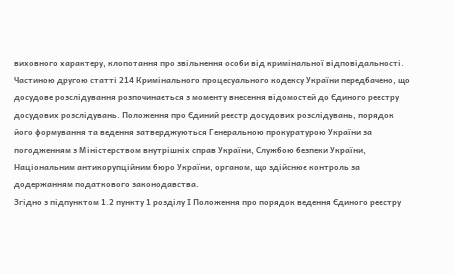виховного характеру, клопотання про звільнення особи від кримінальної відповідальності.
Частиною другою статті 214 Кримінального процесуального кодексу України передбачено, що досудове розслідування розпочинається з моменту внесення відомостей до Єдиного реєстру досудових розслідувань. Положення про Єдиний реєстр досудових розслідувань, порядок його формування та ведення затверджуються Генеральною прокуратурою України за погодженням з Міністерством внутрішніх справ України, Службою безпеки України, Національним антикорупційним бюро України, органом, що здійснює контроль за додержанням податкового законодавства.
Згідно з підпунктом 1.2 пункту 1 розділу І Положення про порядок ведення Єдиного реєстру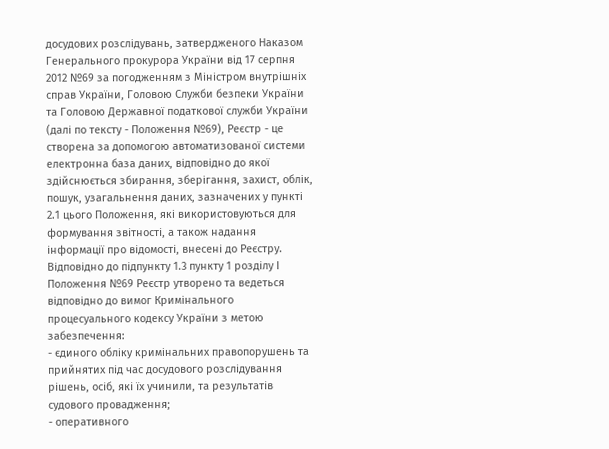досудових розслідувань, затвердженого Наказом Генерального прокурора України від 17 серпня 2012 №69 за погодженням з Міністром внутрішніх справ України, Головою Служби безпеки України та Головою Державної податкової служби України (далі по тексту - Положення №69), Реєстр - це створена за допомогою автоматизованої системи електронна база даних, відповідно до якої здійснюється збирання, зберігання, захист, облік, пошук, узагальнення даних, зазначених у пункті 2.1 цього Положення, які використовуються для формування звітності, а також надання інформації про відомості, внесені до Реєстру.
Відповідно до підпункту 1.3 пункту 1 розділу І Положення №69 Реєстр утворено та ведеться відповідно до вимог Кримінального процесуального кодексу України з метою забезпечення:
- єдиного обліку кримінальних правопорушень та прийнятих під час досудового розслідування рішень, осіб, які їх учинили, та результатів судового провадження;
- оперативного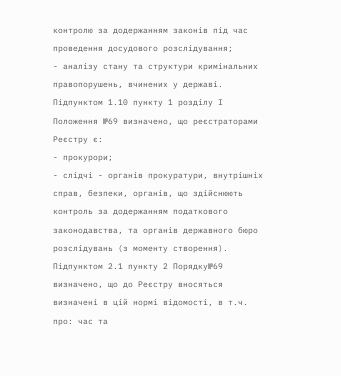контролю за додержанням законів під час проведення досудового розслідування;
- аналізу стану та структури кримінальних правопорушень, вчинених у державі.
Підпунктом 1.10 пункту 1 розділу І Положення №69 визначено, що реєстраторами Реєстру є:
- прокурори;
- слідчі - органів прокуратури, внутрішніх справ, безпеки, органів, що здійснюють контроль за додержанням податкового законодавства, та органів державного бюро розслідувань (з моменту створення).
Підпунктом 2.1 пункту 2 Порядку№69 визначено, що до Реєстру вносяться визначені в цій нормі відомості, в т.ч. про: час та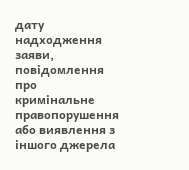дату надходження заяви, повідомлення про кримінальне правопорушення або виявлення з іншого джерела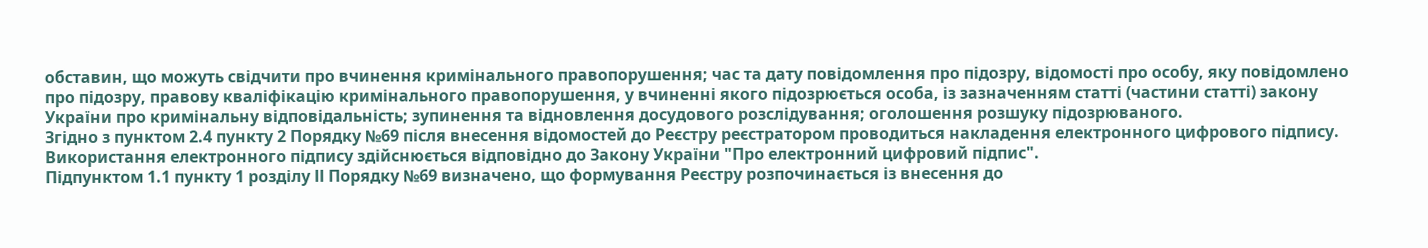обставин, що можуть свідчити про вчинення кримінального правопорушення; час та дату повідомлення про підозру, відомості про особу, яку повідомлено про підозру, правову кваліфікацію кримінального правопорушення, у вчиненні якого підозрюється особа, із зазначенням статті (частини статті) закону України про кримінальну відповідальність; зупинення та відновлення досудового розслідування; оголошення розшуку підозрюваного.
Згідно з пунктом 2.4 пункту 2 Порядку №69 після внесення відомостей до Реєстру реєстратором проводиться накладення електронного цифрового підпису. Використання електронного підпису здійснюється відповідно до Закону України "Про електронний цифровий підпис".
Підпунктом 1.1 пункту 1 розділу ІІ Порядку №69 визначено, що формування Реєстру розпочинається із внесення до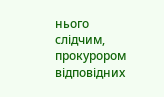нього слідчим, прокурором відповідних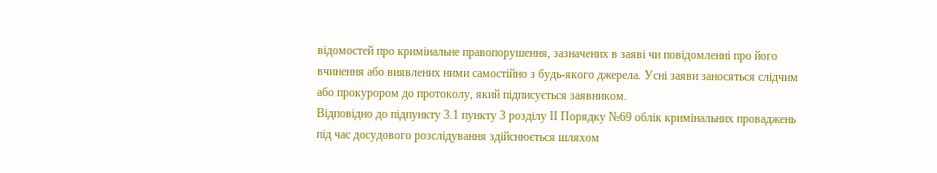відомостей про кримінальне правопорушення, зазначених в заяві чи повідомленні про його вчинення або виявлених ними самостійно з будь-якого джерела. Усні заяви заносяться слідчим або прокурором до протоколу, який підписується заявником.
Відповідно до підпункту 3.1 пункту 3 розділу ІІ Порядку №69 облік кримінальних проваджень під час досудового розслідування здійснюється шляхом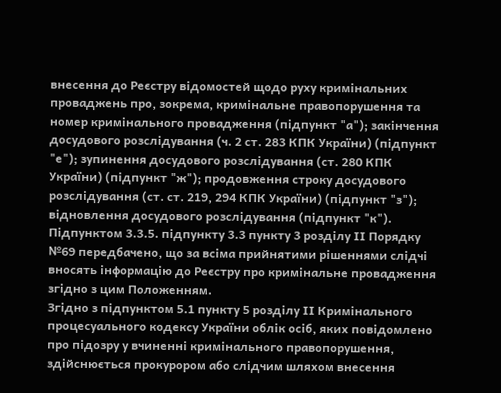внесення до Реєстру відомостей щодо руху кримінальних проваджень про, зокрема, кримінальне правопорушення та номер кримінального провадження (підпункт "а"); закінчення досудового розслідування (ч. 2 ст. 283 КПК України) (підпункт "е"); зупинення досудового розслідування (ст. 280 КПК України) (підпункт "ж"); продовження строку досудового розслідування (ст. ст. 219, 294 КПК України) (підпункт "з"); відновлення досудового розслідування (підпункт "к").
Підпунктом 3.3.5. підпункту 3.3 пункту 3 розділу ІІ Порядку №69 передбачено, що за всіма прийнятими рішеннями слідчі вносять інформацію до Реєстру про кримінальне провадження згідно з цим Положенням.
Згідно з підпунктом 5.1 пункту 5 розділу ІІ Кримінального процесуального кодексу України облік осіб, яких повідомлено про підозру у вчиненні кримінального правопорушення, здійснюється прокурором або слідчим шляхом внесення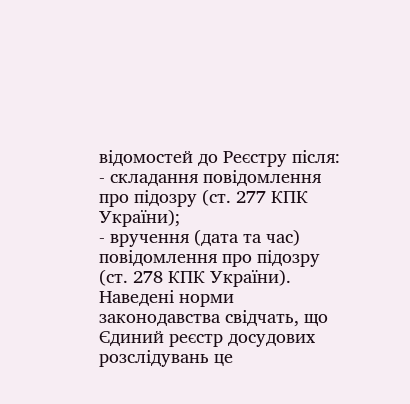відомостей до Реєстру після:
- складання повідомлення про підозру (ст. 277 КПК України);
- вручення (дата та час) повідомлення про підозру (ст. 278 КПК України).
Наведені норми законодавства свідчать, що Єдиний реєстр досудових розслідувань це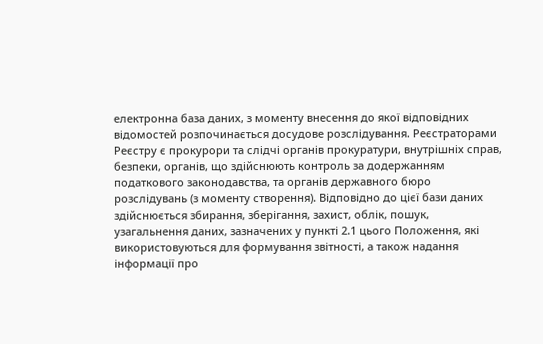електронна база даних, з моменту внесення до якої відповідних відомостей розпочинається досудове розслідування. Реєстраторами Реєстру є прокурори та слідчі органів прокуратури, внутрішніх справ, безпеки, органів, що здійснюють контроль за додержанням податкового законодавства, та органів державного бюро розслідувань (з моменту створення). Відповідно до цієї бази даних здійснюється збирання, зберігання, захист, облік, пошук, узагальнення даних, зазначених у пункті 2.1 цього Положення, які використовуються для формування звітності, а також надання інформації про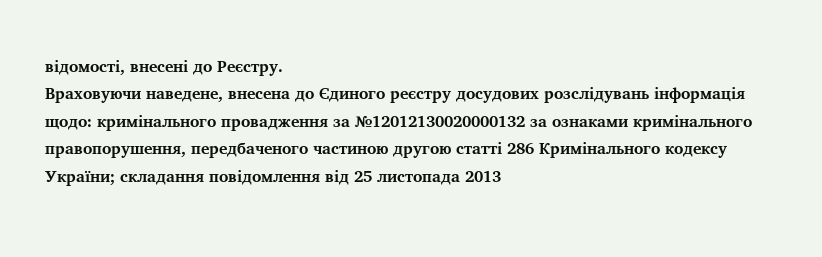відомості, внесені до Реєстру.
Враховуючи наведене, внесена до Єдиного реєстру досудових розслідувань інформація щодо: кримінального провадження за №12012130020000132 за ознаками кримінального правопорушення, передбаченого частиною другою статті 286 Кримінального кодексу України; складання повідомлення від 25 листопада 2013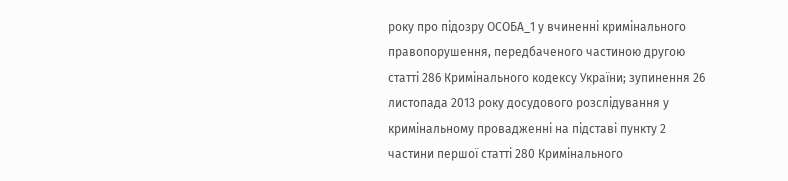року про підозру ОСОБА_1 у вчиненні кримінального правопорушення, передбаченого частиною другою статті 286 Кримінального кодексу України; зупинення 26 листопада 2013 року досудового розслідування у кримінальному провадженні на підставі пункту 2 частини першої статті 280 Кримінального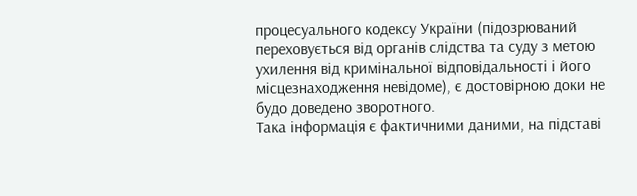процесуального кодексу України (підозрюваний переховується від органів слідства та суду з метою ухилення від кримінальної відповідальності і його місцезнаходження невідоме), є достовірною доки не будо доведено зворотного.
Така інформація є фактичними даними, на підставі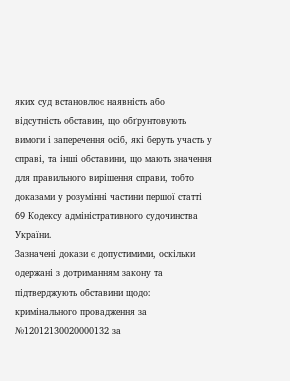яких суд встановлює наявність або відсутність обставин, що обґрунтовують вимоги і заперечення осіб, які беруть участь у справі, та інші обставини, що мають значення для правильного вирішення справи, тобто доказами у розумінні частини першої статті 69 Кодексу адміністративного судочинства України.
Зазначені докази є допустимими, оскільки одержані з дотриманням закону та підтверджують обставини щодо: кримінального провадження за №12012130020000132 за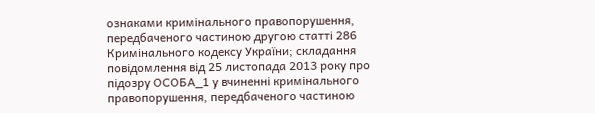ознаками кримінального правопорушення, передбаченого частиною другою статті 286 Кримінального кодексу України; складання повідомлення від 25 листопада 2013 року про підозру ОСОБА_1 у вчиненні кримінального правопорушення, передбаченого частиною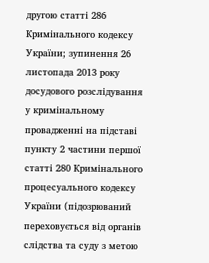другою статті 286 Кримінального кодексу України; зупинення 26 листопада 2013 року досудового розслідування у кримінальному провадженні на підставі пункту 2 частини першої статті 280 Кримінального процесуального кодексу України (підозрюваний переховується від органів слідства та суду з метою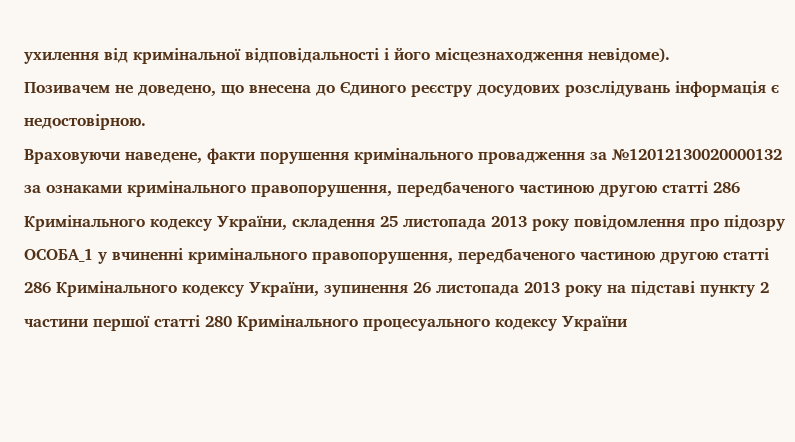ухилення від кримінальної відповідальності і його місцезнаходження невідоме).
Позивачем не доведено, що внесена до Єдиного реєстру досудових розслідувань інформація є недостовірною.
Враховуючи наведене, факти порушення кримінального провадження за №12012130020000132 за ознаками кримінального правопорушення, передбаченого частиною другою статті 286 Кримінального кодексу України, складення 25 листопада 2013 року повідомлення про підозру ОСОБА_1 у вчиненні кримінального правопорушення, передбаченого частиною другою статті 286 Кримінального кодексу України, зупинення 26 листопада 2013 року на підставі пункту 2 частини першої статті 280 Кримінального процесуального кодексу України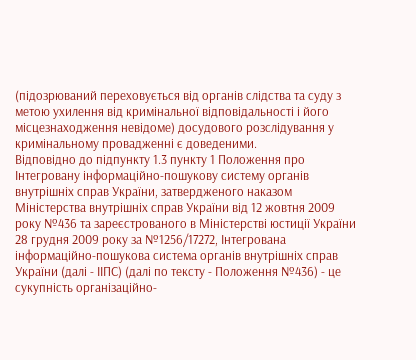(підозрюваний переховується від органів слідства та суду з метою ухилення від кримінальної відповідальності і його місцезнаходження невідоме) досудового розслідування у кримінальному провадженні є доведеними.
Відповідно до підпункту 1.3 пункту 1 Положення про Інтегровану інформаційно-пошукову систему органів внутрішніх справ України, затвердженого наказом Міністерства внутрішніх справ України від 12 жовтня 2009 року №436 та зареєстрованого в Міністерстві юстиції України 28 грудня 2009 року за №1256/17272, Інтегрована інформаційно-пошукова система органів внутрішніх справ України (далі - ІІПС) (далі по тексту - Положення №436) - це сукупність організаційно-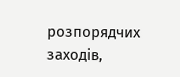розпорядчих заходів,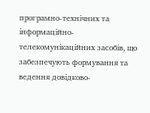програмно-технічних та інформаційно-телекомунікаційних засобів, що забезпечують формування та ведення довідково-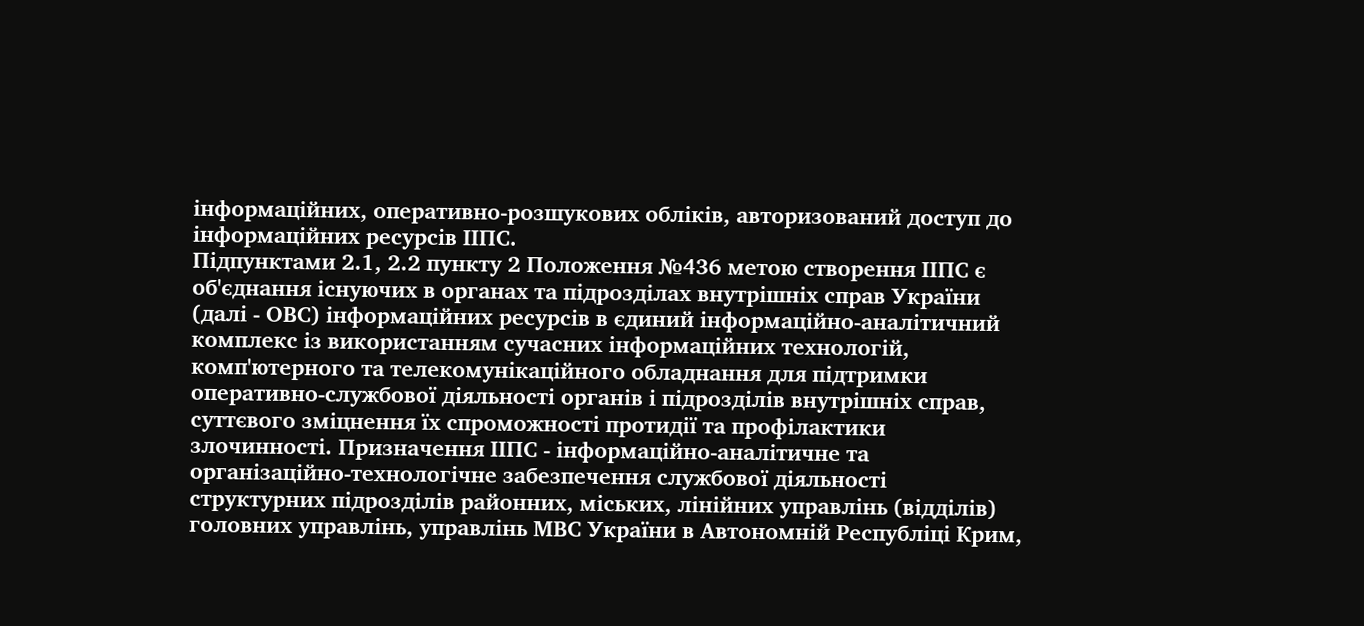інформаційних, оперативно-розшукових обліків, авторизований доступ до інформаційних ресурсів ІІПС.
Підпунктами 2.1, 2.2 пункту 2 Положення №436 метою створення ІІПС є об'єднання існуючих в органах та підрозділах внутрішніх справ України (далі - ОВС) інформаційних ресурсів в єдиний інформаційно-аналітичний комплекс із використанням сучасних інформаційних технологій, комп'ютерного та телекомунікаційного обладнання для підтримки оперативно-службової діяльності органів і підрозділів внутрішніх справ, суттєвого зміцнення їх спроможності протидії та профілактики злочинності. Призначення ІІПС - інформаційно-аналітичне та організаційно-технологічне забезпечення службової діяльності структурних підрозділів районних, міських, лінійних управлінь (відділів) головних управлінь, управлінь МВС України в Автономній Республіці Крим,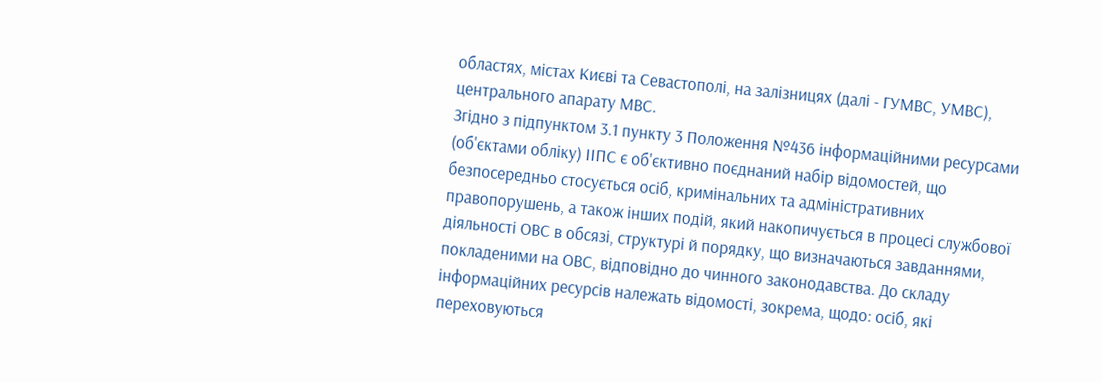областях, містах Києві та Севастополі, на залізницях (далі - ГУМВС, УМВС), центрального апарату МВС.
Згідно з підпунктом 3.1 пункту 3 Положення №436 інформаційними ресурсами (об'єктами обліку) ІІПС є об'єктивно поєднаний набір відомостей, що безпосередньо стосується осіб, кримінальних та адміністративних правопорушень, а також інших подій, який накопичується в процесі службової діяльності ОВС в обсязі, структурі й порядку, що визначаються завданнями, покладеними на ОВС, відповідно до чинного законодавства. До складу інформаційних ресурсів належать відомості, зокрема, щодо: осіб, які переховуються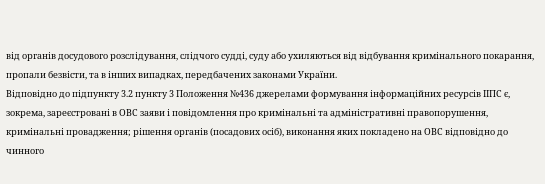від органів досудового розслідування, слідчого судді, суду або ухиляються від відбування кримінального покарання, пропали безвісти, та в інших випадках, передбачених законами України.
Відповідно до підпункту 3.2 пункту 3 Положення №436 джерелами формування інформаційних ресурсів ІІПС є, зокрема, зареєстровані в ОВС заяви і повідомлення про кримінальні та адміністративні правопорушення, кримінальні провадження; рішення органів (посадових осіб), виконання яких покладено на ОВС відповідно до чинного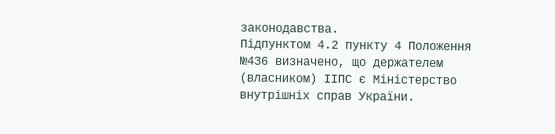законодавства.
Підпунктом 4.2 пункту 4 Положення №436 визначено, що держателем (власником) ІІПС є Міністерство внутрішніх справ України.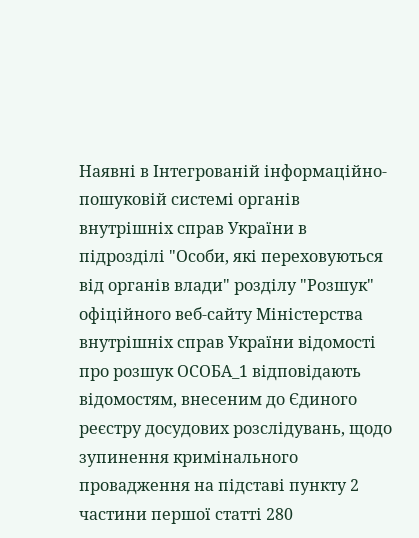Наявні в Інтегрованій інформаційно-пошуковій системі органів внутрішніх справ України в підрозділі "Особи, які переховуються від органів влади" розділу "Розшук" офіційного веб-сайту Міністерства внутрішніх справ України відомості про розшук ОСОБА_1 відповідають відомостям, внесеним до Єдиного реєстру досудових розслідувань, щодо зупинення кримінального провадження на підставі пункту 2 частини першої статті 280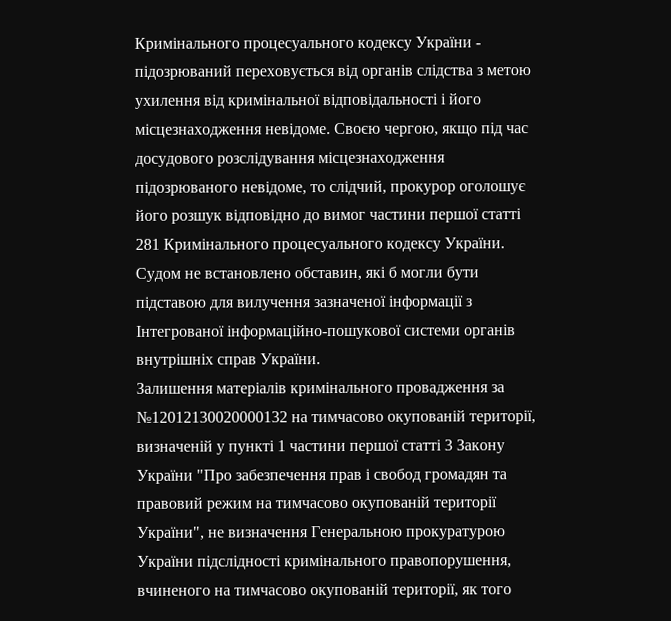Кримінального процесуального кодексу України - підозрюваний переховується від органів слідства з метою ухилення від кримінальної відповідальності і його місцезнаходження невідоме. Своєю чергою, якщо під час досудового розслідування місцезнаходження підозрюваного невідоме, то слідчий, прокурор оголошує його розшук відповідно до вимог частини першої статті 281 Кримінального процесуального кодексу України.
Судом не встановлено обставин, які б могли бути підставою для вилучення зазначеної інформації з Інтегрованої інформаційно-пошукової системи органів внутрішніх справ України.
Залишення матеріалів кримінального провадження за №12012130020000132 на тимчасово окупованій території, визначеній у пункті 1 частини першої статті 3 Закону України "Про забезпечення прав і свобод громадян та правовий режим на тимчасово окупованій території України", не визначення Генеральною прокуратурою України підслідності кримінального правопорушення, вчиненого на тимчасово окупованій території, як того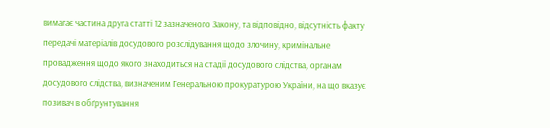вимагає частина друга статті 12 зазначеного Закону, та відповідно, відсутність факту передачі матеріалів досудового розслідування щодо злочину, кримінальне провадження щодо якого знаходиться на стадії досудового слідства, органам досудового слідства, визначеним Генеральною прокуратурою України, на що вказує позивач в обґрунтування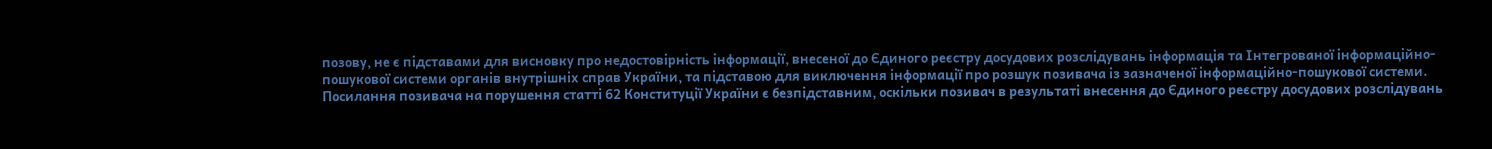позову, не є підставами для висновку про недостовірність інформації, внесеної до Єдиного реєстру досудових розслідувань інформація та Інтегрованої інформаційно-пошукової системи органів внутрішніх справ України, та підставою для виключення інформації про розшук позивача із зазначеної інформаційно-пошукової системи.
Посилання позивача на порушення статті 62 Конституції України є безпідставним, оскільки позивач в результаті внесення до Єдиного реєстру досудових розслідувань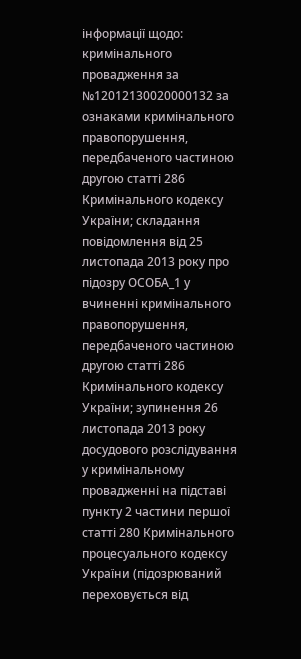інформації щодо: кримінального провадження за №12012130020000132 за ознаками кримінального правопорушення, передбаченого частиною другою статті 286 Кримінального кодексу України; складання повідомлення від 25 листопада 2013 року про підозру ОСОБА_1 у вчиненні кримінального правопорушення, передбаченого частиною другою статті 286 Кримінального кодексу України; зупинення 26 листопада 2013 року досудового розслідування у кримінальному провадженні на підставі пункту 2 частини першої статті 280 Кримінального процесуального кодексу України (підозрюваний переховується від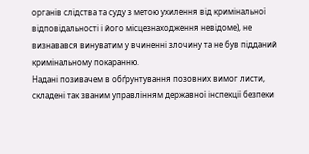органів слідства та суду з метою ухилення від кримінальної відповідальності і його місцезнаходження невідоме), не визнавався винуватим у вчиненні злочину та не був підданий кримінальному покаранню.
Надані позивачем в обґрунтування позовних вимог листи, складені так званим управлінням державної інспекції безпеки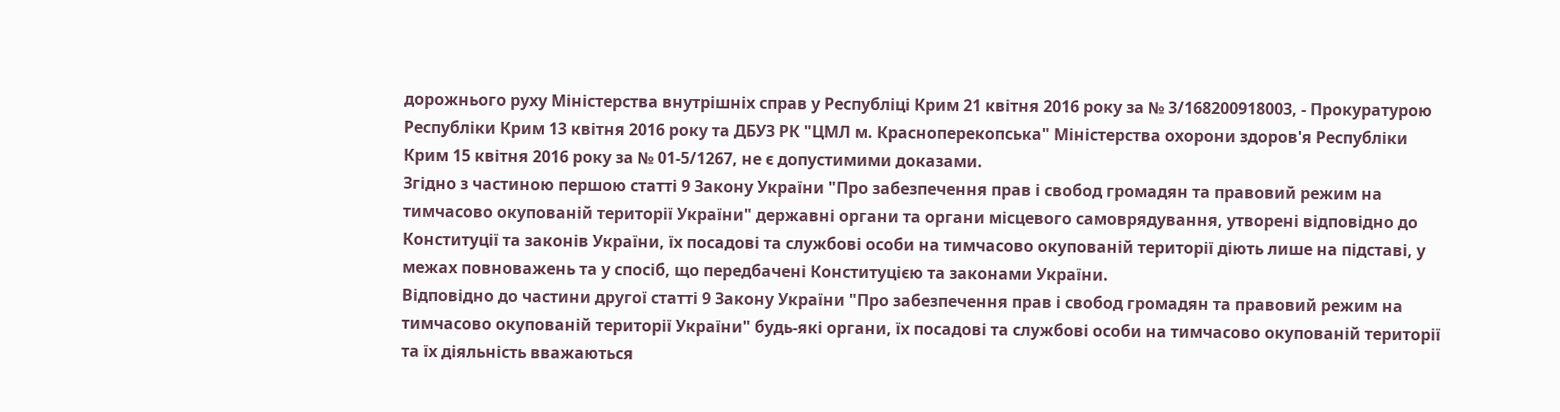дорожнього руху Міністерства внутрішніх справ у Республіці Крим 21 квітня 2016 року за № 3/168200918003, - Прокуратурою Республіки Крим 13 квітня 2016 року та ДБУЗ РК "ЦМЛ м. Красноперекопська" Міністерства охорони здоров'я Республіки Крим 15 квітня 2016 року за № 01-5/1267, не є допустимими доказами.
Згідно з частиною першою статті 9 Закону України "Про забезпечення прав і свобод громадян та правовий режим на тимчасово окупованій території України" державні органи та органи місцевого самоврядування, утворені відповідно до Конституції та законів України, їх посадові та службові особи на тимчасово окупованій території діють лише на підставі, у межах повноважень та у спосіб, що передбачені Конституцією та законами України.
Відповідно до частини другої статті 9 Закону України "Про забезпечення прав і свобод громадян та правовий режим на тимчасово окупованій території України" будь-які органи, їх посадові та службові особи на тимчасово окупованій території та їх діяльність вважаються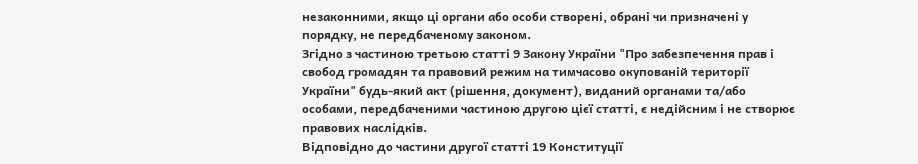незаконними, якщо ці органи або особи створені, обрані чи призначені у порядку, не передбаченому законом.
Згідно з частиною третьою статті 9 Закону України "Про забезпечення прав і свобод громадян та правовий режим на тимчасово окупованій території України" будь-який акт (рішення, документ), виданий органами та/або особами, передбаченими частиною другою цієї статті, є недійсним і не створює правових наслідків.
Відповідно до частини другої статті 19 Конституції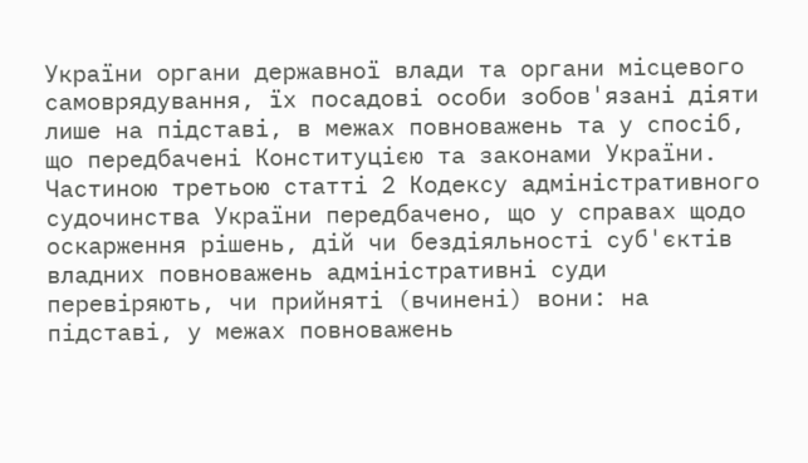України органи державної влади та органи місцевого самоврядування, їх посадові особи зобов'язані діяти лише на підставі, в межах повноважень та у спосіб, що передбачені Конституцією та законами України.
Частиною третьою статті 2 Кодексу адміністративного судочинства України передбачено, що у справах щодо оскарження рішень, дій чи бездіяльності суб'єктів владних повноважень адміністративні суди перевіряють, чи прийняті (вчинені) вони: на підставі, у межах повноважень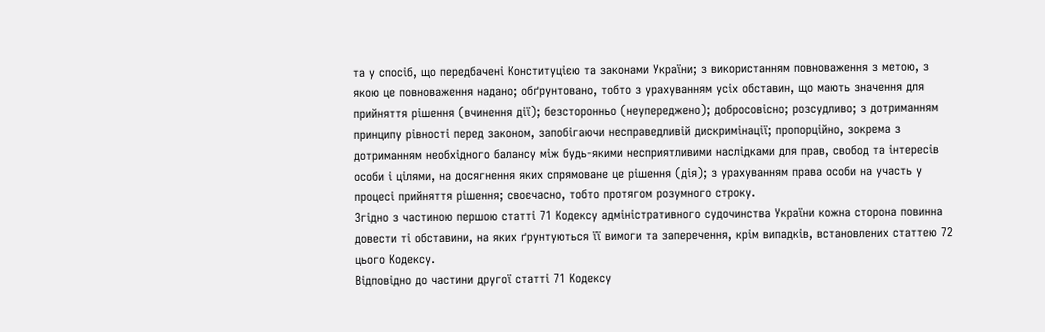та у спосіб, що передбачені Конституцією та законами України; з використанням повноваження з метою, з якою це повноваження надано; обґрунтовано, тобто з урахуванням усіх обставин, що мають значення для прийняття рішення (вчинення дії); безсторонньо (неупереджено); добросовісно; розсудливо; з дотриманням принципу рівності перед законом, запобігаючи несправедливій дискримінації; пропорційно, зокрема з дотриманням необхідного балансу між будь-якими несприятливими наслідками для прав, свобод та інтересів особи і цілями, на досягнення яких спрямоване це рішення (дія); з урахуванням права особи на участь у процесі прийняття рішення; своєчасно, тобто протягом розумного строку.
Згідно з частиною першою статті 71 Кодексу адміністративного судочинства України кожна сторона повинна довести ті обставини, на яких ґрунтуються її вимоги та заперечення, крім випадків, встановлених статтею 72 цього Кодексу.
Відповідно до частини другої статті 71 Кодексу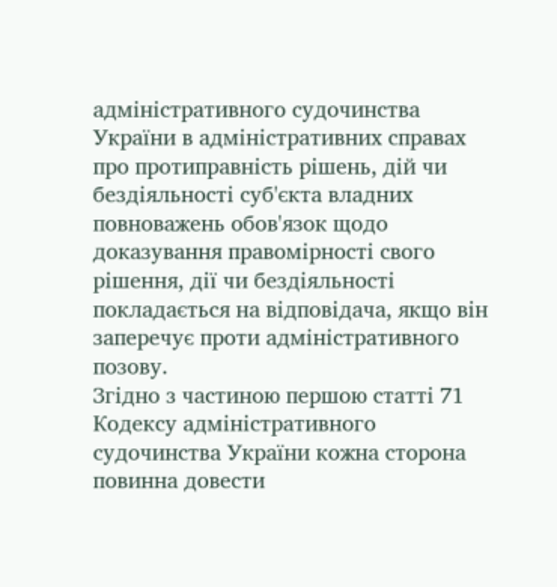адміністративного судочинства України в адміністративних справах про протиправність рішень, дій чи бездіяльності суб'єкта владних повноважень обов'язок щодо доказування правомірності свого рішення, дії чи бездіяльності покладається на відповідача, якщо він заперечує проти адміністративного позову.
Згідно з частиною першою статті 71 Кодексу адміністративного судочинства України кожна сторона повинна довести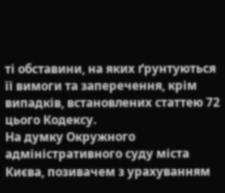ті обставини, на яких ґрунтуються її вимоги та заперечення, крім випадків, встановлених статтею 72 цього Кодексу.
На думку Окружного адміністративного суду міста Києва, позивачем з урахуванням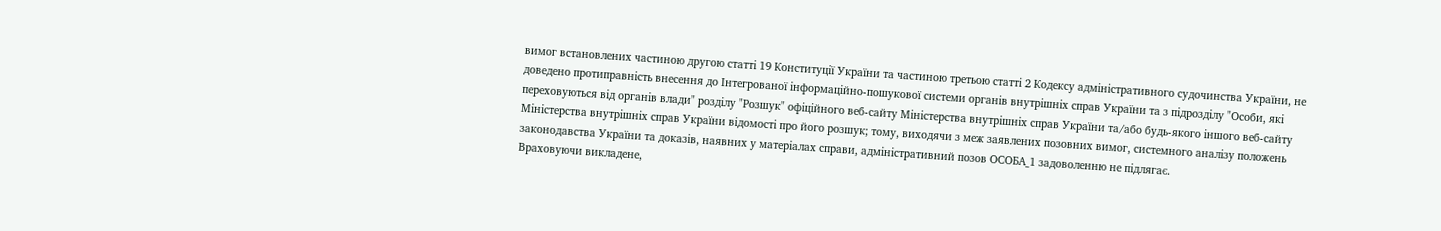вимог встановлених частиною другою статті 19 Конституції України та частиною третьою статті 2 Кодексу адміністративного судочинства України, не доведено протиправність внесення до Інтегрованої інформаційно-пошукової системи органів внутрішніх справ України та з підрозділу "Особи, які переховуються від органів влади" розділу "Розшук" офіційного веб-сайту Міністерства внутрішніх справ України та/або будь-якого іншого веб-сайту Міністерства внутрішніх справ України відомості про його розшук; тому, виходячи з меж заявлених позовних вимог, системного аналізу положень законодавства України та доказів, наявних у матеріалах справи, адміністративний позов ОСОБА_1 задоволенню не підлягає.
Враховуючи викладене,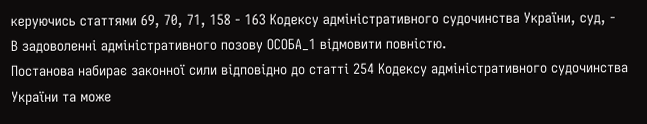керуючись статтями 69, 70, 71, 158 - 163 Кодексу адміністративного судочинства України, суд, -
В задоволенні адміністративного позову ОСОБА_1 відмовити повністю.
Постанова набирає законної сили відповідно до статті 254 Кодексу адміністративного судочинства України та може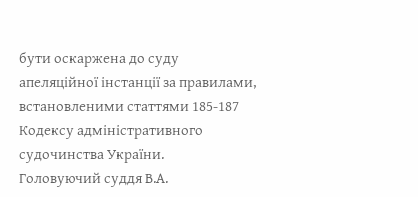бути оскаржена до суду апеляційної інстанції за правилами, встановленими статтями 185-187 Кодексу адміністративного судочинства України.
Головуючий суддя В.А.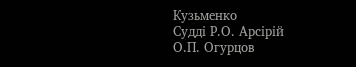Кузьменко
Судді Р.О. Арсірій
О.П. Огурцов